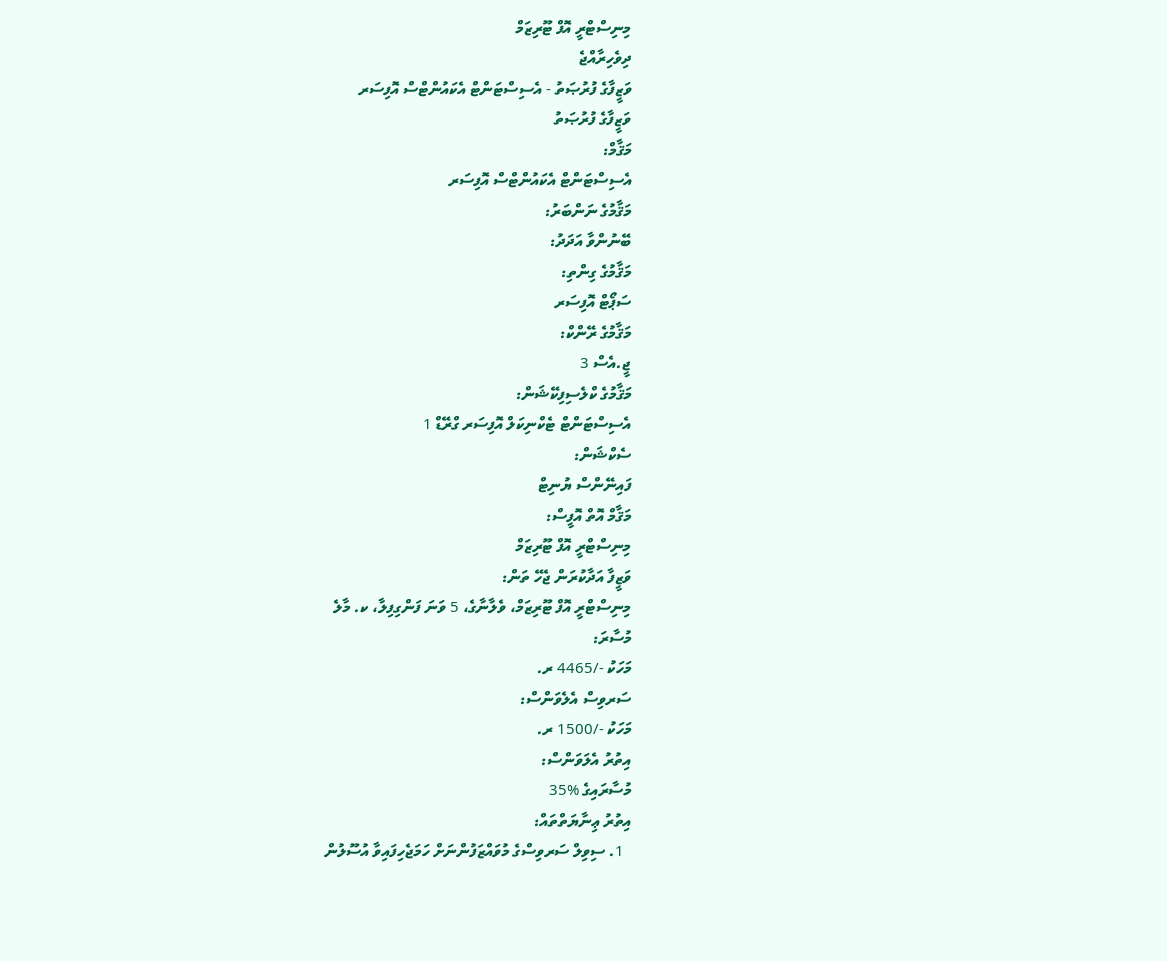މިނިސްޓްރީ އޮފް ޓޫރިޒަމް
ދިވެހިރާއްޖެ
ވަޒީފާގެ ފުރުޞަތު - އެސިސްޓަންޓް އެކައުންޓްސް އޮފިސަރ
ވަޒީފާގެ ފުރުޞަތު
މަޤާމް:
އެސިސްޓަންޓް އެކައުންޓްސް އޮފިސަރ
މަޤާމުގެ ނަންބަރު:
ބޭނުންވާ އަދަދު:
މަޤާމުގެ ގިންތި:
ސަޕޯޓް އޮފިސަރ
މަޤާމުގެ ރޭންކް:
ޖީ.އެސް 3
މަޤާމުގެ ކްލެސިފިކޭޝަން:
އެސިސްޓަންޓް ޓެކްނިކަލް އޮފިސަރ ގްރޭޑް 1
ސެކްޝަން:
ފައިނޭންސް ޔުނިޓް
މަޤާމް އޮތް އޮފީސް:
މިނިސްޓްރީ އޮފް ޓޫރިޒަމް
ވަޒީފާ އަދާކުރަން ޖެހޭ ތަން:
މިނިސްޓްރީ އޮފް ޓޫރިޒަމް، ވެލާނާގެ، 5 ވަނަ ފަންގިފިލާ، ކ. މާލެ
މުސާރަ:
މަހަކު -/4465 ރ.
ސަރވިސް އެލެވަންސް:
މަހަކު -/1500 ރ.
އިތުރު އެލަވަންސް:
މުސާރައިގެ %35
އިތުރު ޢިނާޔަތްތައް:
  1. ސިވިލް ސަރވިސްގެ މުވައްޒަފުންނަށް ހަމަޖެހިފައިވާ އުސޫލުން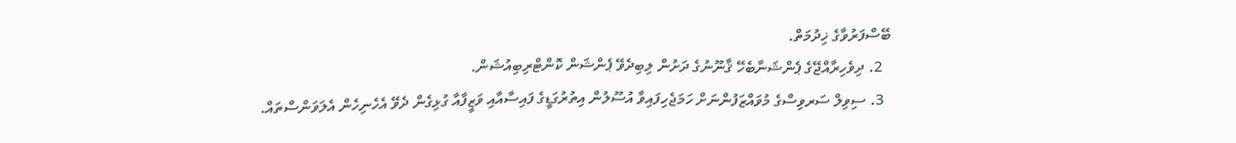ބޭސްފަރުވާގެ ޚިދުމަތް.
  2. ދިވެހިރާއްޖޭގެ ޕެންޝަނާބެހޭ ޤާނޫނުގެ ދަށުން ލިބިދެވޭ ޕެންޝަން ކޮންޓްރިބިއުޝަން.
  3. ސިވިލް ސަރވިސްގެ މުވައްޒަފުންނަށް ހަމަޖެހިފައިވާ އުސޫލުން އިތުރުގަޑީގެ ފައިސާއާއި ވަޒީފާއާ ގުޅިގެން ދެވޭ އެހެނިހެން އެލަވަންސްތައް.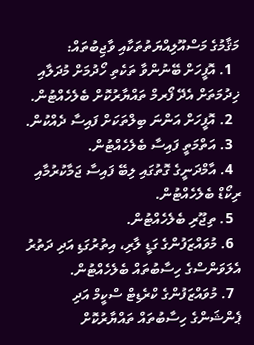މަޤާމުގެ މަސްއޫލިއްޔަތުތަކާއި ވާޖިބުތައް:
  1. އޮފީހަށް ބޭނުންވާ ތަކެތި ހޯދުމަށް މުދަލާއި ޚިދުމަތަށް އެދޭ ފޯރމް ތައްޔާރުކޮށް ބެލެހެއްޓުން.
  2. އޮފީހަށް އަންނަ ބިލްތަކަށް ފައިސާ ދެއްކުން.
  3. އަތްމަތީ ފައިސާ ބެލެހެއްޓުން.
  4. އާމްދަނީގެ ގޮތުގައި ލިބޭ ފައިސާ ޖަމާކުރުމާއި ރިކޯޑް ބެލެހެއްޓުން.
  5. ތިޖޫރި ބެލެހެއްޓުން.
  6. މުވައްޒަފުންގެ ގަޑީ ލާރި، އިތުރުގަޑި އަދި ދަތުރު އެލަވަންސްގެ ހިސާބުތައް ބެލެހެއްޓުން.
  7. މުވައްޒަފުންގެ ކްރެޑިޓް ސްކީމް އަދި ޕެންޝަންގެ ހިސާބުތައް ތައްޔާރުކޮށް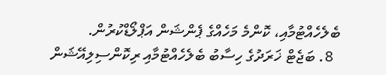ބެލެހެއްޓުމާއި، ކޮންމެ މަހެއްގެ ޕެންޝަން އަޕްލޯޑްކުރުން.
  8. ބަޖެޓް ޚަރަދުގެ ހިސާބު ބެލެހެއްޓުމާއި ރިކޮންސިލިއޭޝަން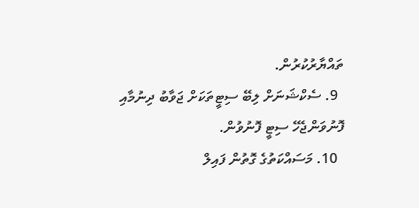ތައްޔާރުކުރުން.
  9. ސެކްޝަނަށް ލިބޭ ސިޓީތަކަށް ޖަވާބު ދިނުމާއި ފޮނުވަންޖެހޭ ސިޓީ ފޮނުވުން.
  10. މަސައްކަތުގެ ގޮތުން ފައިލް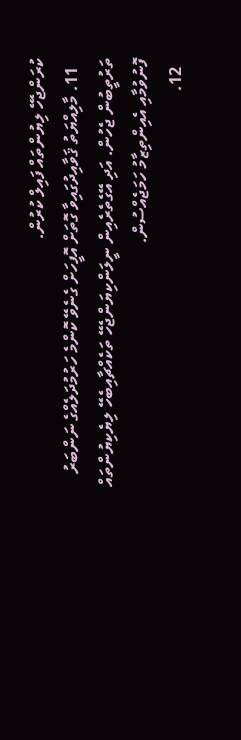ކުރަންޖެހޭ ލިޔުންތައް ފައިލް ކުރުން.
  11. މާލިއްޔަތު ޤަވާއިދުގައިވާ ގޮތަށް އޮފީހަށް ގެނެވޭ ކޮންމެ ހަރުމުދަލެއްގެ ނަންބަރު ތަރުތީބުން ޖެހުން. އަދި އޭގެތެރެއިން ނީލަންކިޔަންޖެހޭ ތަކެއްޗާއިބެހޭ ލިޔެކިޔުންތައް ފޮނުވުމާއި އެއިންތިޒާމު ހަމަޖެއްސުން.
  12.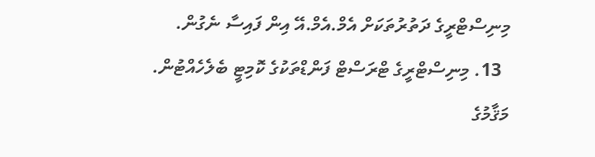މިނިސްޓްރީގެ ދަތުރުތަކަށް އެމް.އެމް.އޭ އިން ފައިސާ ނެގުން.
  13. މިނިސްޓްރީގެ ޓްރަސްޓް ފަންޑްތަކުގެ ކޮމިޓީ ބެލެހެއްޓުން.
މަޤާމުގެ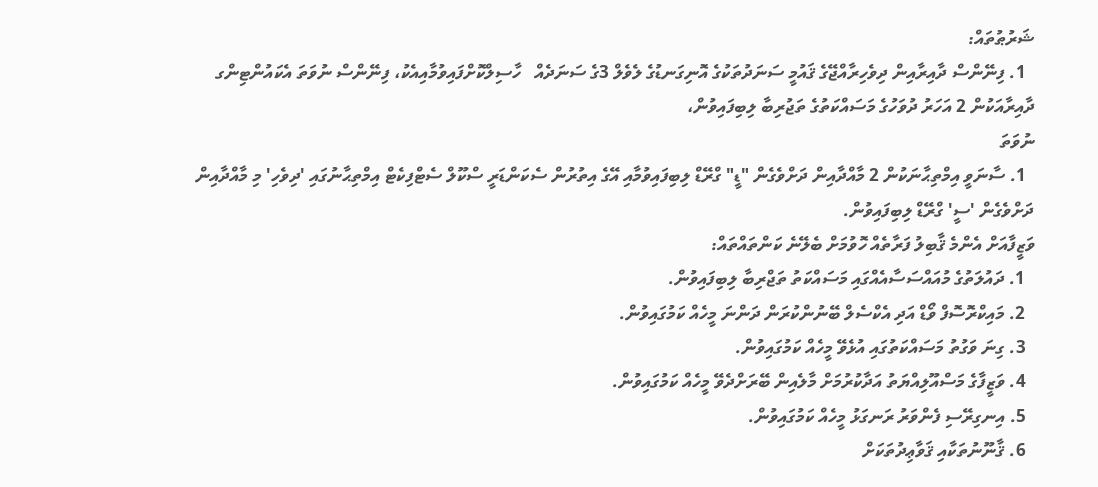ޝަރުޠުތައް:
  1. ފިނޭންސް ދާއިރާއިން ދިވެހިރާއްޖޭގެ ޤައުމީ ސަނަދުތަކުގެ އޮނިގަނޑުގެ ލެވެލް 3ގެ ސަނަދެއް   ހާސިލްކޮށްފައިވުމާއިއެކު، ފިނޭންސް ނުވަތަ އެކައުންޓިންގ ދާއިރާއަކުން 2 އަހަރު ދުވަހުގެ މަސައްކަތުގެ ތަޖުރިބާ ލިބިފައިވުން،
ނުވަތަ
  1. ސާނަވީ އިމްތިޙާނަކުން 2 މާއްދާއިން ދަށްވެގެން "ޑީ" ގްރޭޑް ލިބިފައިވުމާއި އޭގެ އިތުރުން ސެކަންޑަރީ ސްކޫލް ސެޓްފިކެޓް އިމްތިޙާނުގައި 'ދިވެހި' މި މާއްދާއިން ދަށްވެގެން 'ސީ' ގްރޭޑް ލިބިފައިވުން.
ވަޒީފާއަށް އެންމެ ޤާބިލު ފަރާތެއް ހޮވުމަށް ބެލޭނެ ކަންތައްތައް:
  1. ދައުލަތުގެ މުއައްސަސާއެއްގައި މަސައްކަތު ތަޖްރިބާ ލިބިފައިވުން.
  2. މައިކްރޮސޮފް ވޯޑް އަދި އެކްސެލް ބޭނުންކުރަން ދަންނަ މީހެއް ކަމުގައިވުން.
  3. ގިނަ ވަގުތު މަސައްކަތުގައި އުޅެވޭ މީހެއް ކަމުގައިވުން.
  4. ވަޒީފާގެ މަސްއޫލިއްޔަތު އަދާކުރުމަށް މާލެއިން ބޭރަށްދެވޭ މީހެއް ކަމުގައިވުން.
  5. އިނގިރޭސި ފެންވަރު ރަނގަޅު މީހެއް ކަމުގައިވުން.
  6. ޤާނޫނުތަކާއި ޤަވާޢިދުތަކަށް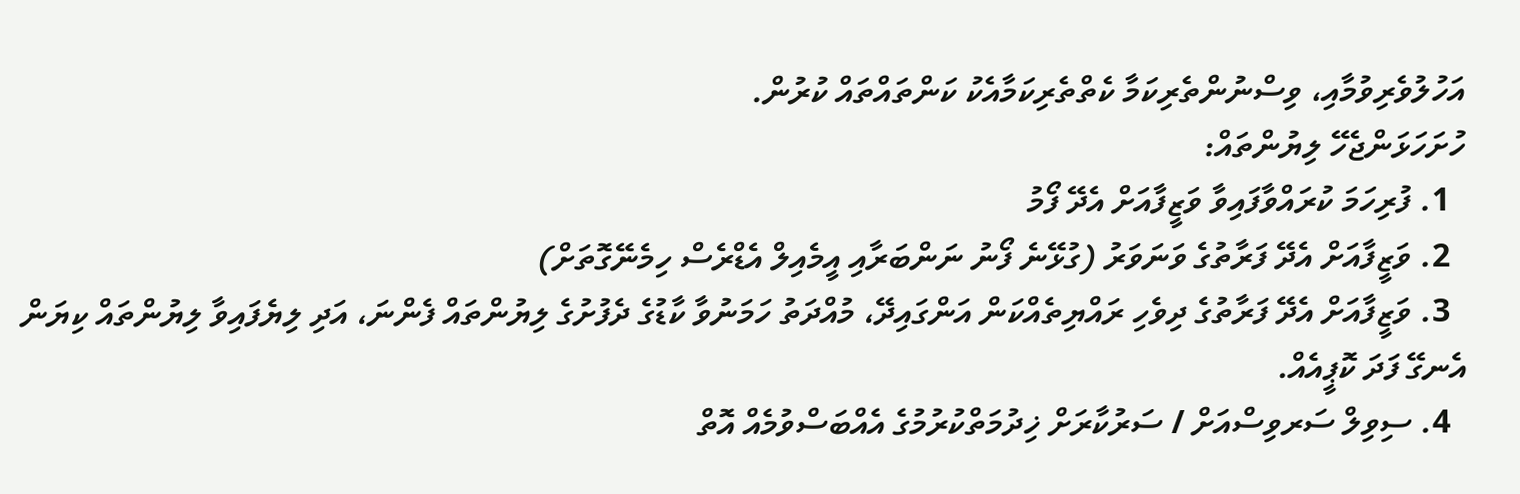އަހުލުވެރިވުމާއި، ވިސްނުންތެރިކަމާ ކެތްތެރިކަމާއެކު ކަންތައްތައް ކުރުން.
ހުށަހަޅަންޖެހޭ ލިޔުންތައް:
  1. ފުރިހަމަ ކުރައްވާފައިވާ ވަޒީފާއަށް އެދޭ ފޯމު
  2. ވަޒީފާއަށް އެދޭ ފަރާތުގެ ވަނަވަރު (ގުޅޭނެ ފޯނު ނަންބަރާއި އީމެއިލް އެޑްރެސް ހިމެނޭގޮތަށް)
  3. ވަޒީފާއަށް އެދޭ ފަރާތުގެ ދިވެހި ރައްޔިތެއްކަން އަންގައިދޭ، މުއްދަތު ހަމަނުވާ ކާޑުގެ ދެފުށުގެ ލިޔުންތައް ފެންނަ، އަދި ލިޔެފައިވާ ލިޔުންތައް ކިޔަން އެނގޭ ފަދަ ކޮޕީއެއް.
  4. ސިވިލް ސަރވިސްއަށް / ސަރުކާރަށް ޚިދުމަތްކުރުމުގެ އެއްބަސްވުމެއް އޮތް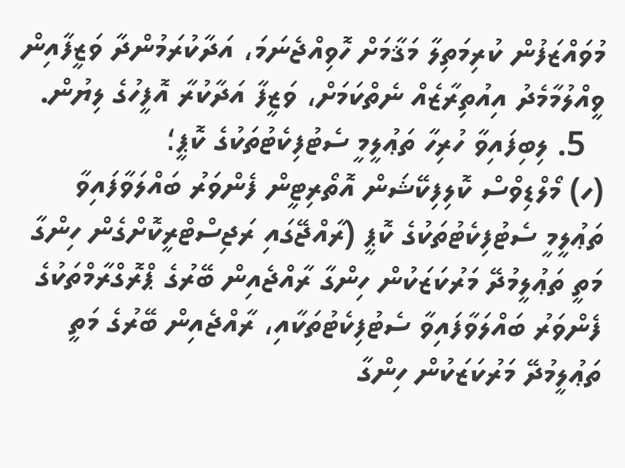މުވައްޒަފުން ކުރިމަތިލާ މަޤާމަށް ހޮވިއްޖެނަމަ، އަދާކުރަމުންދާ ވަޒީފާއިން ވީއްލުމާމެދު އިއުތިރާޒެއް ނެތްކަމަށް، ވަޒީފާ އަދާކުރާ އޮފީހުގެ ލިޔުން.
  5. ލިބިފައިވާ ހުރިހާ ތަޢުލީމީ ސެޓުފިކެޓުތަކުގެ ކޮޕީ؛
(ހ) މޯލްޑިވްސް ކޮލިފިކޭޝަން އޮތޯރިޓީން ފެންވަރު ބައްލަވާފައިވާ ތަޢުލީމީ ސެޓުފިކެޓުތަކުގެ ކޮޕީ (ރާއްޖޭގައި ރަޖިސްޓްރީކޮށްގެން ހިންގާ މަތީ ތަޢުލީމުދޭ މަރުކަޒަކުން ހިންގާ ރާއްޖެއިން ބޭރުގެ ޕްރޮގްރާމްތަކުގެ ފެންވަރު ބައްލަވާފައިވާ ސެޓުފިކެޓުތަކާއި، ރާއްޖެއިން ބޭރުގެ މަތީ ތަޢުލީމުދޭ މަރުކަޒަކުން ހިންގާ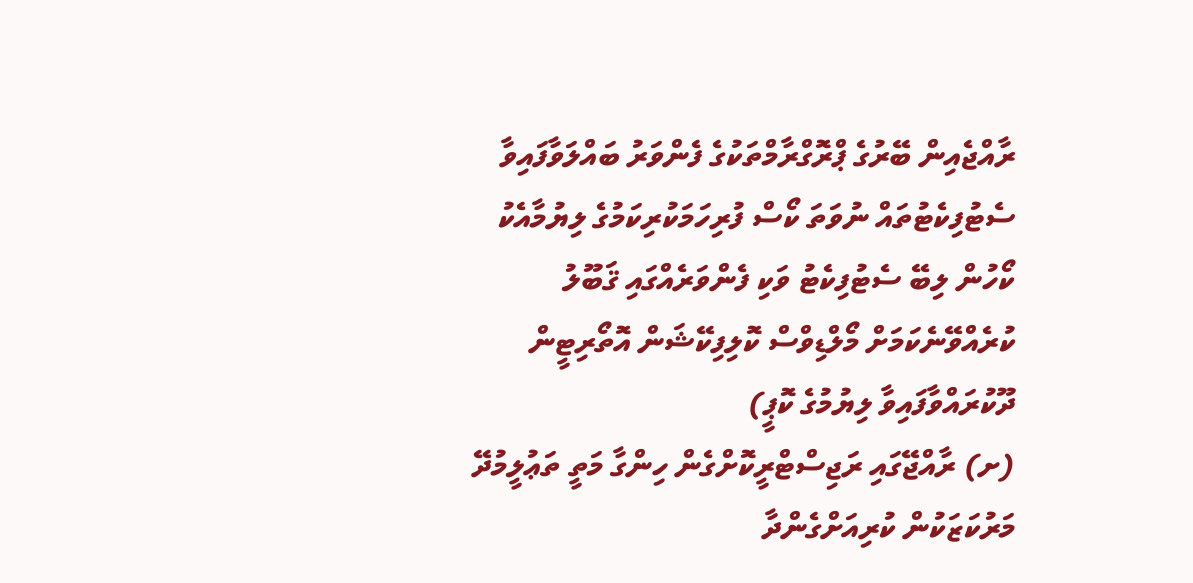ރާއްޖެއިން ބޭރުގެ ޕްރޮގްރާމްތަކުގެ ފެންވަރު ބައްލަވާފައިވާ ސެޓުފިކެޓުތައް ނުވަތަ ކޯސް ފުރިހަމަކުރިކަމުގެ ލިޔުމާއެކު ކޯހުން ލިބޭ ސެޓުފިކެޓު ވަކި ފެންވަރެއްގައި ޤަބޫލު ކުރެއްވޭނެކަމަށް މޯލްޑިވްސް ކޮލިފިކޭޝަން އޮތޯރިޓީން ދޫކުރައްވާފައިވާ ލިޔުމުގެ ކޮޕީ)
(ށ) ރާއްޖޭގައި ރަޖިސްޓްރީކޮށްގެން ހިންގާ މަތީ ތަޢުލީމުދޭ މަރުކަޒަކުން ކުރިއަށްގެންދާ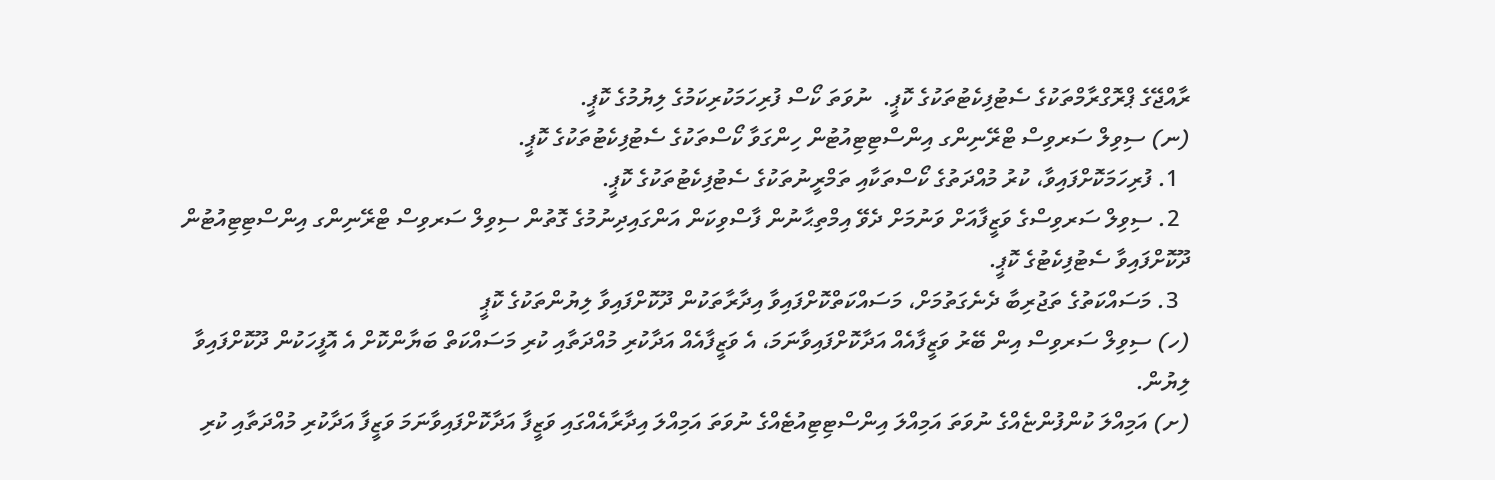ރާއްޖޭގެ ޕްރޮގްރާމްތަކުގެ ސެޓުފިކެޓުތަކުގެ ކޮޕީ.  ނުވަތަ ކޯސް ފުރިހަމަކުރިކަމުގެ ލިޔުމުގެ ކޮޕީ.
(ނ) ސިވިލް ސަރވިސް ޓްރޭނިންގ އިންސްޓިޓިއުޓުން ހިންގަވާ ކޯސްތަކުގެ ސެޓުފިކެޓުތަކުގެ ކޮޕީ.
  1. ފުރިހަމަކޮށްފައިވާ، ކުރު މުއްދަތުގެ ކޯސްތަކާއި ތަމްރީނުތަކުގެ ސެޓުފިކެޓުތަކުގެ ކޮޕީ.
  2. ސިވިލް ސަރވިސްގެ ވަޒީފާއަށް ވަނުމަށް ދެވޭ އިމްތިޙާނުން ފާސްވިކަން އަންގައިދިނުމުގެ ގޮތުން ސިވިލް ސަރވިސް ޓްރޭނިންގ އިންސްޓިޓިއުޓުން ދޫކޮށްފައިވާ ސެޓުފިކެޓުގެ ކޮޕީ.
  3. މަސައްކަތުގެ ތަޖުރިބާ ދެނެގަތުމަށް، މަސައްކަތްކޮށްފައިވާ އިދާރާތަކުން ދޫކޮށްފައިވާ ލިޔުންތަކުގެ ކޮޕީ
(ހ) ސިވިލް ސަރވިސް އިން ބޭރު ވަޒީފާއެއް އަދާކޮށްފައިވާނަމަ، އެ ވަޒީފާއެއް އަދާކުރި މުއްދަތާއި ކުރި މަސައްކަތް ބަޔާންކޮށް އެ އޮފީހަކުން ދޫކޮށްފައިވާ ލިޔުން.
(ށ) އަމިއްލަ ކުންފުންޏެއްގެ ނުވަތަ އަމިއްލަ އިންސްޓިޓިއުޓެއްގެ ނުވަތަ އަމިއްލަ އިދާރާއެއްގައި ވަޒީފާ އަދާކޮށްފައިވާނަމަ ވަޒީފާ އަދާކުރި މުއްދަތާއި ކުރި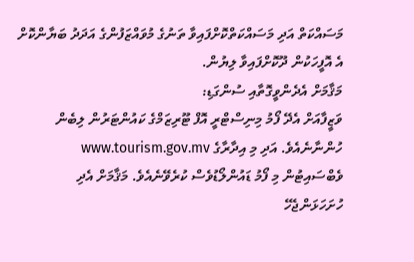މަސައްކަތް އަދި މަސައްކަތްކޮށްފައިވާ ތަނުގެ މުވައްޒަފުންގެ އަދަދު ބަޔާންކޮށް އެ އޮފީހަކުން ދޫކޮށްފައިވާ ލިޔުން.
މަޤާމަށް އެދެންވީގޮތާއި ސުންގަޑި:
ވަޒީފާއަށް އެދޭ ފޯމު މިނިސްޓްރީ އޮފް ޓޫރިޒަމްގެ ކައުންޓަރުން ލިބެން ހުންނާނެއެވެ. އަދި މި އިދާރާގެ www.tourism.gov.mv  ވެބްސައިޓުން މި ފޯމު ޑައުންލޯޑުވެސް ކުރެވޭނެއެވެ. މަޤާމަށް އެދި ހުށަހަޅަންޖެހޭ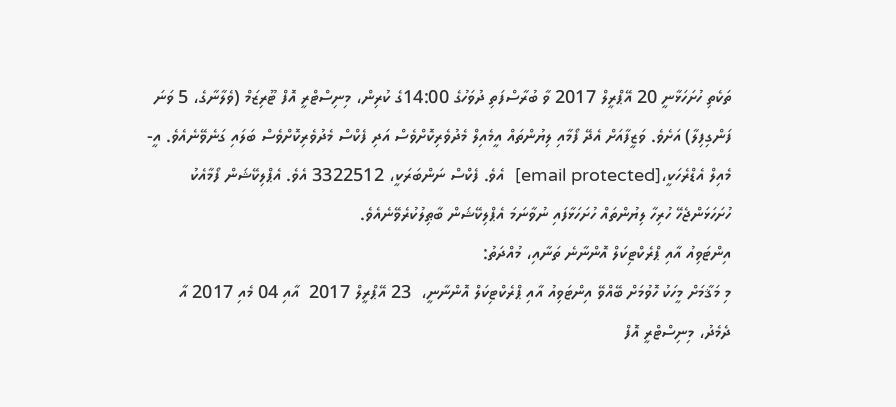ތަކެތި ހުށަހަޅާނީ 20 އޭޕްރީލް 2017 ވާ ބުރާސްފަތި ދުވަހުގެ 14:00ގެ ކުރިން، މިނިސްޓްރީ އޮފް ޓޫރިޒަމް (ވެލާނާގެ، 5 ވަނަ ފަންގިފިލާ) އަށެވެ. ވަޒީފާއަށް އެދޭ ފޯމާއި ލިޔުންތައް އީމެއިލް މެދުވެރިކޮށްވެސް އަދި ފެކްސް މެދުވެރިކޮށްވެސް ބަލައި ގަނެވޭނެއެވެ. އީ-މެއިލް އެޑްރެހަކީ،[email protected]  އެވެ. ފެކްސް ނަންބަރަކީ، 3322512 އެވެ. އެޕްލިކޭޝަން ފޯމާއެކު ހުށަހަޅަންޖެހޭ ހުރިހާ ލިޔުންތައް ހުށަހަޅާފައި ނުވާނަމަ އެޕްލިކޭޝަން ބާޠިލުކުރެވޭނެއެވެ.
އިންޓަވިއު އާއި ޕްރެކްޓިކަލް އޮންނާނެ ތަނާއި، މުއްދަތު:
މި މަޤާމަށް މީހަކު ހޮވުމަށް ބޭއްވޭ އިންޓަވިއު އާއި ޕްރެކްޓިކަލް އޮންނާނީ،  23 އޭޕްރީލް 2017  އާއި 04 މެއި 2017 އާ ދެމެދު، މިނިސްޓްރީ އޮފް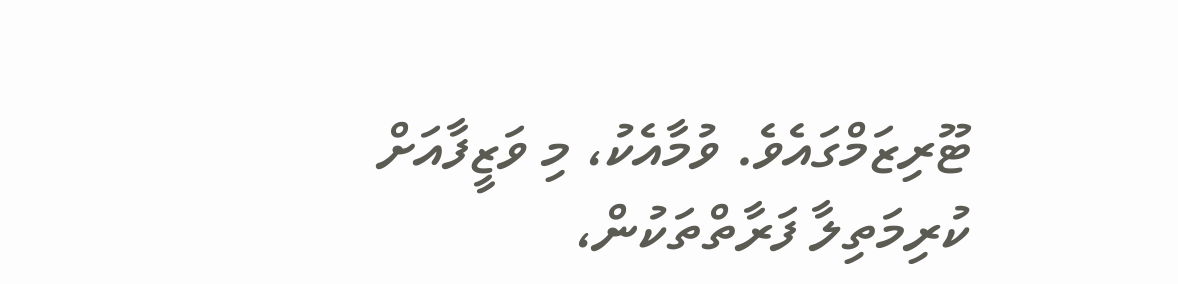ޓޫރިޒަމްގައެވެ. ވުމާއެކު، މި ވަޒީފާއަށް ކުރިމަތިލާ ފަރާތްތަކުން،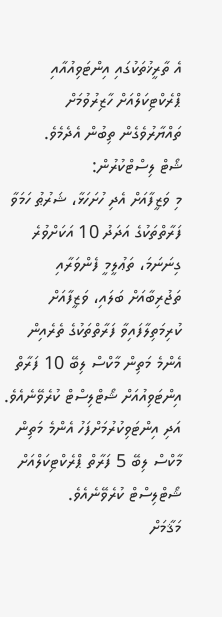އެ ތާރީޚުތަކުގައި އިންޓަވިއުއާއި ޕްރެކްޓިކަލްއަށް ހާޒިރުވުމަށް ތައްޔާރުވެގެން ތިބުން އެދެމެވެ.
ޝޯޓް ލިސްޓްކުރުން:
މި ވަޒީފާއަށް އެދި ހުށަހަޅާ، ޝަރުޠު ހަމަވާ ފަރާތްތަކުގެ އަދަދު 10 އަކަށްވުރެ ގިނަނަމަ، ތަޢުލީމީ ފެންވަރާއި ތަޖުރިބާއަށް ބަލައި، ވަޒީފާއަށް ކުރިމަތިލާފައިވާ ފަރާތްތަކުގެ ތެރެއިން އެންމެ މަތިން މާކްސް ލިބޭ 10 ފަރާތް އިންޓަވިއުއަށް ޝޯޓްލިސްޓް ކުރެވޭނެއެވެ. އަދި އިންޓަވިކުރުމަށްފަހު އެންމެ މަތިން މާކްސް ލިބޭ 5 ފަރާތް ޕްރެކްޓިކަލްއަށް ޝޯޓްލިސްޓް ކުރެވޭނެއެވެ.
މަޤާމަށް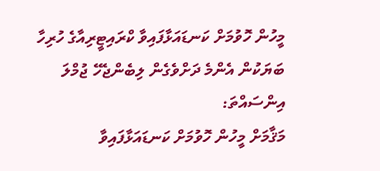މީހުން ހޮވުމަށް ކަނޑައަޅާފައިވާ ކްރައިޓީރިއާގެ ހުރިހާ ބަޔަކުން އެންމެ ދަށްވެގެން ލިބެންޖެހޭ ޖުމްލަ އިންސައްތަ:
މަޤާމަށް މީހުން ހޮވުމަށް ކަނޑައަޅާފައިވާ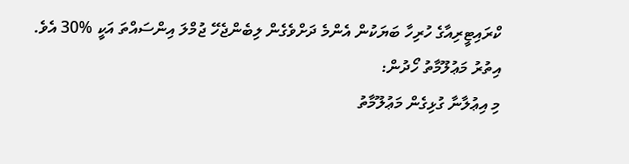ކްރައިޓީރިއާގެ ހުރިހާ ބަޔަކުން އެންމެ ދަށްވެގެން ލިބެންޖެހޭ ޖުމްލަ އިންސައްތަ އަކީ %30 އެވެ.
އިތުރު މަޢުލޫމާތު ހޯދުން:
މި އިޢުލާނާ ގުޅިގެން މަޢުލޫމާތު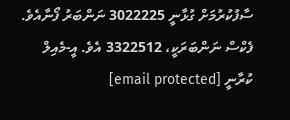ސާފުކުރުމަށް ގުޅާނީ 3022225 ނަންބަރު ފޯނާއެވެ. ފެކްސް ނަންބަރަކީ، 3322512 އެވެ. އީ-މެއިލް ކުރާނީ [email protected]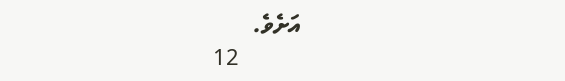އަށެވެ.
           12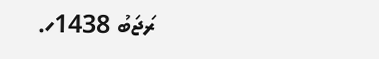ރަޖަބު 1438ހ.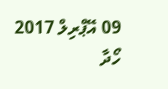09 އޭޕްރިލް 2017
ހޯދާ